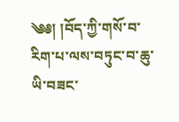༄༅། །བོད་ཀྱི་གསོ་བ་རིག་པ་ལས་བཏུང་བ་ཆུ་ཡི་བཟང་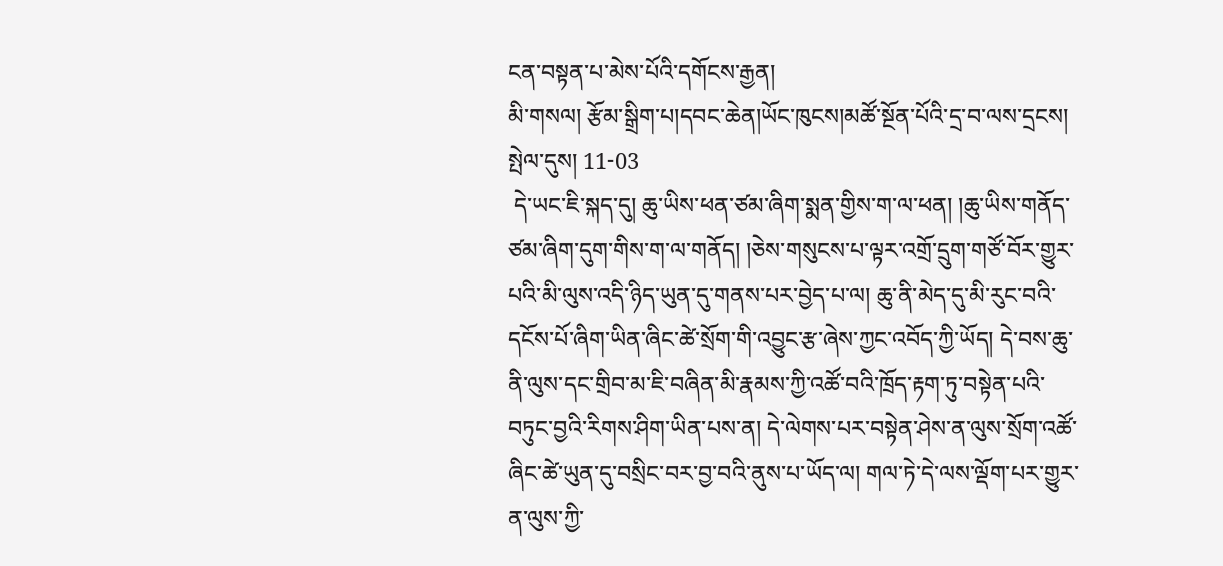ངན་བསྟན་པ་མེས་པོའི་དགོངས་རྒྱན།
མི་གསལ། རྩོམ་སྒྲིག་པ།དབང་ཆེན།ཡོང་ཁུངས།མཚོ་སྔོན་པོའི་དྲ་བ་ལས་དྲངས། སྤེལ་དུས། 11-03
 དེ་ཡང་ཇི་སྐད་དུ། ཆུ་ཡིས་ཕན་ཙམ་ཞིག་སྨན་གྱིས་ག་ལ་ཕན། །ཆུ་ཡིས་གནོད་ཙམ་ཞིག་དུག་གིས་ག་ལ་གནོད། །ཅེས་གསུངས་པ་ལྟར་འགྲོ་དྲུག་གཙོ་བོར་གྱུར་པའི་མི་ལུས་འདི་ཉིད་ཡུན་དུ་གནས་པར་བྱེད་པ་ལ། ཆུ་ནི་མེད་དུ་མི་རུང་བའི་དངོས་པོ་ཞིག་ཡིན་ཞིང་ཚེ་སྲོག་གི་འབྱུང་རྩ་ཞེས་ཀྱང་འབོད་ཀྱི་ཡོད། དེ་བས་ཆུ་ནི་ལུས་དང་གྲིབ་མ་ཇི་བཞིན་མི་རྣམས་ཀྱི་འཚོ་བའི་ཁྲོད་རྟག་ཏུ་བསྟེན་པའི་བཏུང་བྱའི་རིགས་ཤིག་ཡིན་པས་ན། དེ་ལེགས་པར་བསྟེན་ཤེས་ན་ལུས་སྲོག་འཚོ་ཞིང་ཚེ་ཡུན་དུ་བསྲིང་བར་བྱ་བའི་ནུས་པ་ཡོད་ལ། གལ་ཏེ་དེ་ལས་ལྡོག་པར་གྱུར་ན་ལུས་ཀྱི་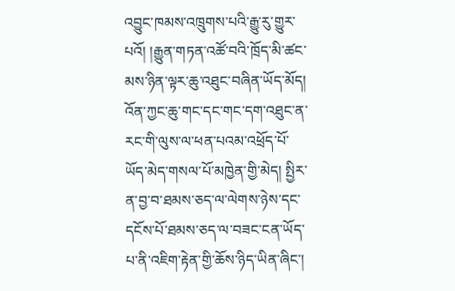འབྱུང་ཁམས་འཁྲུགས་པའི་རྒྱུ་རུ་གྱུར་པའོ། །རྒྱུན་གཏན་འཚོ་བའི་ཁྲོད་མི་ཚང་མས་ཉིན་ལྟར་ཆུ་འཐུང་བཞིན་ཡོད་མོད། འོན་ཀྱང་ཆུ་གང་དང་གང་དག་འཐུང་ན་རང་གི་ལུས་ལ་ཕན་པའམ་འཕྲོད་པོ་ཡོད་མེད་གསལ་པོ་མཁྱེན་གྱི་མེད། སྤྱིར་ན་བྱ་བ་ཐམས་ཅད་ལ་ལེགས་ཉེས་དང་དངོས་པོ་ཐམས་ཅད་ལ་བཟང་ངན་ཡོད་པ་ནི་འཇིག་རྟེན་གྱི་ཆོས་ཉིད་ཡིན་ཞིང་།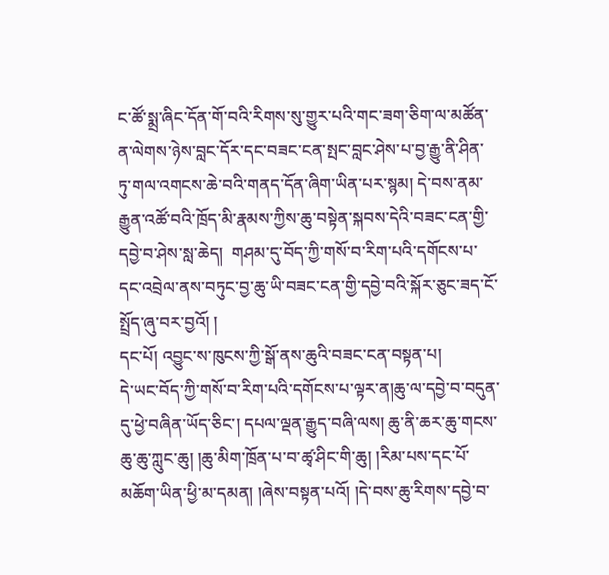ང་ཚོ་སྨྲ་ཞིང་དོན་གོ་བའི་རིགས་སུ་གྱུར་པའི་གང་ཟག་ཅིག་ལ་མཚོན་ན་ལེགས་ཉེས་བླང་དོར་དང་བཟང་ངན་སྤང་བླང་ཤེས་པ་བྱ་རྒྱུ་ནི་ཤིན་ཏུ་གལ་འགངས་ཆེ་བའི་གནད་དོན་ཞིག་ཡིན་པར་སྙམ། དེ་བས་ནམ་རྒྱུན་འཚོ་བའི་ཁྲོད་མི་རྣམས་ཀྱིས་ཆུ་བསྟེན་སྐབས་དེའི་བཟང་ངན་གྱི་དབྱེ་བ་ཤེས་སླ་ཆེད།  གཤམ་དུ་བོད་ཀྱི་གསོ་བ་རིག་པའི་དགོངས་པ་དང་འབྲེལ་ནས་བཏུང་བྱ་ཆུ་ཡི་བཟང་ངན་གྱི་དབྱེ་བའི་སྐོར་ཅུང་ཟད་ངོ་སྤྲོད་ཞུ་བར་བྱའོ། །
དང་པོ། འབྱུང་ས་ཁུངས་ཀྱི་སྒོ་ནས་ཆུའི་བཟང་ངན་བསྟན་པ།
དེ་ཡང་བོད་ཀྱི་གསོ་བ་རིག་པའི་དགོངས་པ་ལྟར་ན།ཆུ་ལ་དབྱེ་བ་བདུན་དུ་ཕྱེ་བཞིན་ཡོད་ཅིང་། དཔལ་ལྡན་རྒྱུད་བཞི་ལས། ཆུ་ནི་ཆར་ཆུ་གངས་ཆུ་ཆུ་ཀླུང་ཆུ། །ཆུ་མིག་ཁྲོན་པ་བ་ཚྭ་ཤིང་གི་ཆུ། །རིམ་པས་དང་པོ་མཆོག་ཡིན་ཕྱི་མ་དམན། །ཞེས་བསྟན་པའོ། །དེ་བས་ཆུ་རིགས་དབྱེ་བ་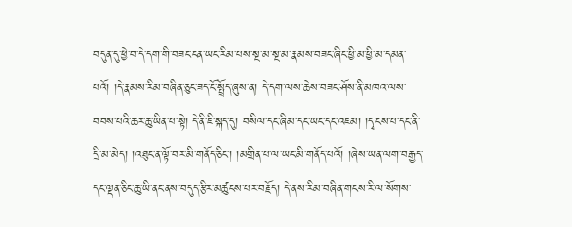བདུན་དུ་ཕྱེ་བ་དེ་དག་གི་བཟང་ངན་ཡང་རིམ་པས་སྔ་མ་སྔ་མ་རྣམས་བཟང་ཞིང་ཕྱི་མ་ཕྱི་མ་དམན་པའོ། །དེ་རྣམས་རིམ་བཞིན་ཅུང་ཟད་ངོ་སྤྲོད་ཞུས་ན། དེ་དག་ལས་ཆེས་བཟང་ཤོས་ནི་མཁའ་ལས་བབས་པའི་ཆར་ཆུ་ཡིན་པ་སྟེ། དེ་ནི་ཇི་སྐད་དུ། བསིལ་དང་ཞིམ་དང་ཡང་དང་འཇམ། །དྭངས་པ་དང་ནི་དྲི་མ་མེད། །འཐུང་ན་ལྟོ་བར་མི་གནོད་ཅིང་། །མགྲིན་པ་ལ་ཡང་མི་གནོད་པའོ། །ཞེས་ཡན་ལག་བརྒྱད་དང་ལྡན་ཅིང་ཆུ་ཡི་ནང་ནས་བདུད་རྩིར་མཚུངས་པར་བརྗོད། དེ་ནས་རིམ་བཞིན་གངས་རི་ལ་སོགས་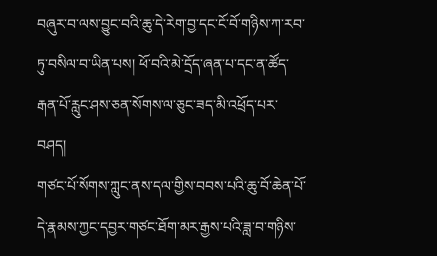བཞུར་བ་ལས་བྱུང་བའི་ཆུ་དེ་རེག་བྱ་དང་ངོ་བོ་གཉིས་ཀ་རབ་ཏུ་བསིལ་བ་ཡིན་པས། ཕོ་བའི་མེ་དྲོད་ཞན་པ་དང་ན་ཚོད་རྒན་པོ་རླུང་ཤས་ཅན་སོགས་ལ་ཅུང་ཟད་མི་འཕྲོད་པར་བཤད།
གཙང་པོ་སོགས་ཀླུང་ནས་དལ་གྱིས་བབས་པའི་ཆུ་བོ་ཆེན་པོ་དེ་རྣམས་ཀྱང་དབྱར་གཙང་ཐོག་མར་རྒྱས་པའི་ཟླ་བ་གཉིས་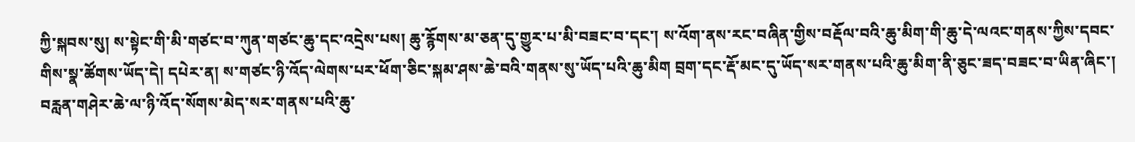ཀྱི་སྐབས་སུ། ས་སྟེང་གི་མི་གཙང་བ་ཀུན་གཙང་ཆུ་དང་འདྲེས་པས། ཆུ་རྙོགས་མ་ཅན་དུ་གྱུར་པ་མི་བཟང་བ་དང་། ས་འོག་ནས་རང་བཞིན་གྱིས་བརྡོལ་བའི་ཆུ་མིག་གི་ཆུ་དེ་ལའང་གནས་ཀྱིས་དབང་གིས་སྣ་ཚོགས་ཡོད་དེ། དཔེར་ན། ས་གཙང་ཉི་འོད་ལེགས་པར་ཕོག་ཅིང་སྐམ་ཤས་ཆེ་བའི་གནས་སུ་ཡོད་པའི་ཆུ་མིག བྲག་དང་རྡོ་མང་དུ་ཡོད་སར་གནས་པའི་ཆུ་མིག་ནི་ཅུང་ཟད་བཟང་བ་ཡིན་ཞིང་། བརླན་གཤེར་ཆེ་ལ་ཉི་འོད་སོགས་མེད་སར་གནས་པའི་ཆུ་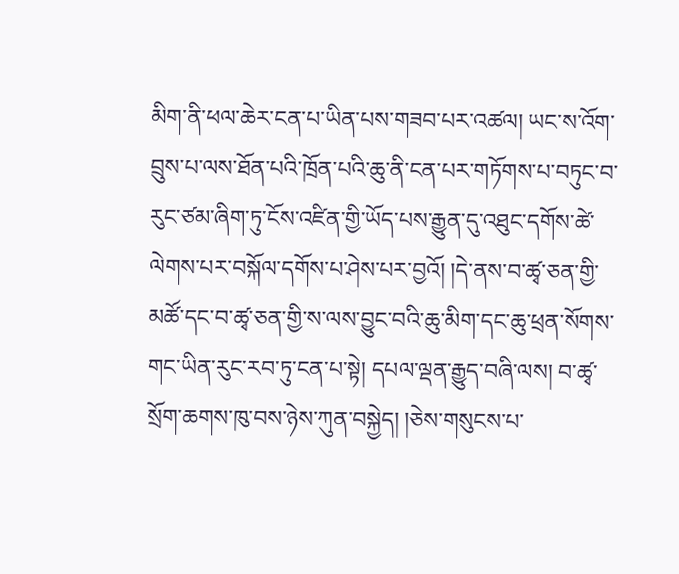མིག་ནི་ཕལ་ཆེར་ངན་པ་ཡིན་པས་གཟབ་པར་འཚལ། ཡང་ས་འོག་བྲུས་པ་ལས་ཐོན་པའི་ཁྲོན་པའི་ཆུ་ནི་ངན་པར་གཏོགས་པ་བཏུང་བ་རུང་ཙམ་ཞིག་ཏུ་ངོས་འཛིན་གྱི་ཡོད་པས་རྒྱུན་དུ་འཐུང་དགོས་ཚེ་ལེགས་པར་བསྐོལ་དགོས་པ་ཤེས་པར་བྱའོ། །དེ་ནས་བ་ཚྭ་ཅན་གྱི་མཚོ་དང་བ་ཚྭ་ཅན་གྱི་ས་ལས་བྱུང་བའི་ཆུ་མིག་དང་ཆུ་ཕྲན་སོགས་གང་ཡིན་རུང་རབ་ཏུ་ངན་པ་སྟེ། དཔལ་ལྡན་རྒྱུད་བཞི་ལས། བ་ཚྭ་སྲོག་ཆགས་ཁུ་བས་ཉེས་ཀུན་བསྐྱེད། །ཅེས་གསུངས་པ་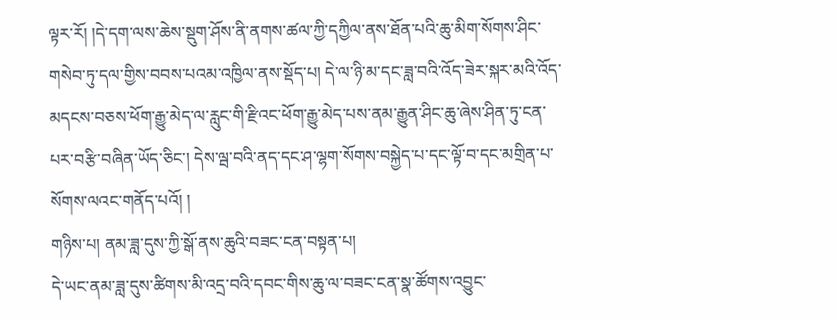ལྟར་རོ། །དེ་དག་ལས་ཆེས་སྡུག་ཤོས་ནི་ནགས་ཚལ་ཀྱི་དཀྱིལ་ནས་ཐོན་པའི་ཆུ་མིག་སོགས་ཤིང་གསེབ་ཏུ་དལ་གྱིས་བབས་པའམ་འཁྱིལ་ནས་སྡོད་པ། དེ་ལ་ཉི་མ་དང་ཟླ་བའི་འོད་ཟེར་སྐར་མའི་འོད་མདངས་བཅས་ཕོག་རྒྱུ་མེད་ལ་རླུང་གི་རྫིའང་ཕོག་རྒྱུ་མེད་པས་ནམ་རྒྱུན་ཤིང་ཆུ་ཞེས་ཤིན་ཏུ་ངན་པར་བརྩི་བཞིན་ཡོད་ཅིང་། དེས་ལྦ་བའི་ནད་དང་ཤ་ལྷག་སོགས་བསྐྱེད་པ་དང་ལྟོ་བ་དང་མགྲིན་པ་སོགས་ལའང་གནོད་པའོ། །
གཉིས་པ། ནམ་ཟླ་དུས་ཀྱི་སྒོ་ནས་ཆུའི་བཟང་ངན་བསྟན་པ།
དེ་ཡང་ནམ་ཟླ་དུས་ཚིགས་མི་འདྲ་བའི་དབང་གིས་ཆུ་ལ་བཟང་ངན་སྣ་ཚོགས་འབྱུང་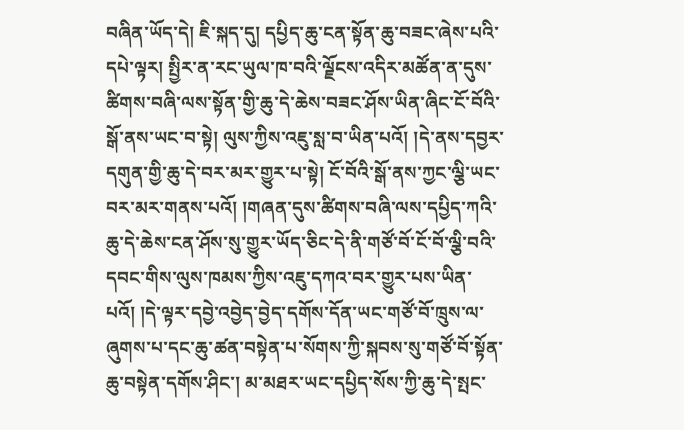བཞིན་ཡོད་དེ། ཇི་སྐད་དུ། དཔྱིད་ཆུ་ངན་སྟོན་ཆུ་བཟང་ཞེས་པའི་དཔེ་ལྟར། སྤྱིར་ན་རང་ཡུལ་ཁ་བའི་ལྗོངས་འདིར་མཚོན་ན་དུས་ཚིགས་བཞི་ལས་སྟོན་གྱི་ཆུ་དེ་ཆེས་བཟང་ཤོས་ཡིན་ཞིང་ངོ་བོའི་སྒོ་ནས་ཡང་བ་སྟེ། ལུས་ཀྱིས་འཇུ་སླ་བ་ཡིན་པའོ། །དེ་ནས་དབྱར་དགུན་གྱི་ཆུ་དེ་བར་མར་གྱུར་པ་སྟེ། ངོ་བོའི་སྒོ་ནས་ཀྱང་ལྕི་ཡང་བར་མར་གནས་པའོ། །གཞན་དུས་ཚིགས་བཞི་ལས་དཔྱིད་ཀའི་ཆུ་དེ་ཆེས་ངན་ཤོས་སུ་གྱུར་ཡོད་ཅིང་དེ་ནི་གཙོ་བོ་ངོ་བོ་ལྕི་བའི་དབང་གིས་ལུས་ཁམས་ཀྱིས་འཇུ་དཀའ་བར་གྱུར་པས་ཡིན་པའོ། །དེ་ལྟར་དབྱེ་འབྱེད་བྱེད་དགོས་དོན་ཡང་གཙོ་བོ་ཁྲུས་ལ་ཞུགས་པ་དང་ཆུ་ཚན་བསྟེན་པ་སོགས་ཀྱི་སྐབས་སུ་གཙོ་བོ་སྟོན་ཆུ་བསྟེན་དགོས་ཤིང་། མ་མཐར་ཡང་དཔྱིད་སོས་ཀྱི་ཆུ་དེ་སྤང་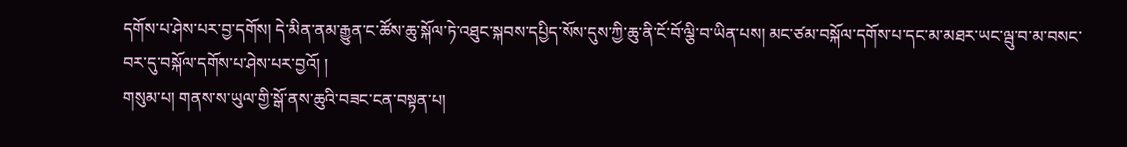དགོས་པ་ཤེས་པར་བྱ་དགོས། དེ་མིན་ནམ་རྒྱུན་ང་ཚོས་ཆུ་སྐོལ་ཏེ་འཐུང་སྐབས་དཔྱིད་སོས་དུས་ཀྱི་ཆུ་ནི་ངོ་བོ་ལྕི་བ་ཡིན་པས། མང་ཙམ་བསྐོལ་དགོས་པ་དང་མ་མཐར་ཡང་ལྦུ་བ་མ་བསང་བར་དུ་བསྐོལ་དགོས་པ་ཤེས་པར་བྱའོ། །
གསུམ་པ། གནས་ས་ཡུལ་གྱི་སྒོ་ནས་ཆུའི་བཟང་ངན་བསྟན་པ།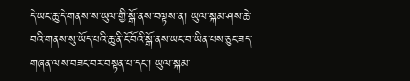དེ་ཡང་ཆུ་དེ་གནས་ས་ཡུལ་གྱི་སྒོ་ནས་བལྟས་ན། ཡུལ་སྐམ་ཤས་ཆེ་བའི་གནས་སུ་ཡོད་པའི་ཆུ་ནི་ངོ་བོའི་སྒོ་ནས་ཡང་བ་ཡིན་པས་ཅུང་ཟད་གཞན་ལས་བཟང་བར་བསྟན་པ་དང་། ཡུལ་སྐམ་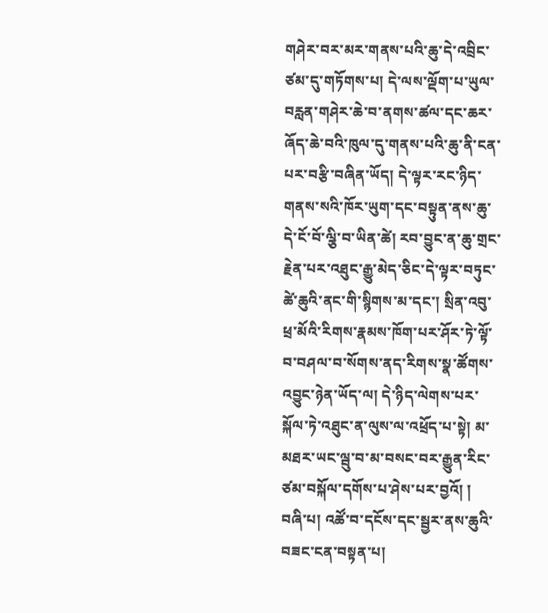གཤེར་བར་མར་གནས་པའི་ཆུ་དེ་འབྲིང་ཙམ་དུ་གཏོགས་པ། དེ་ལས་ལྡོག་པ་ཡུལ་བརླན་གཤེར་ཆེ་བ་ནགས་ཚལ་དང་ཆར་ཞོད་ཆེ་བའི་ཁུལ་དུ་གནས་པའི་ཆུ་ནི་ངན་པར་བརྩི་བཞིན་ཡོད། དེ་ལྟར་རང་ཉིད་གནས་སའི་ཁོར་ཡུག་དང་བསྟུན་ནས་ཆུ་དེ་ངོ་བོ་ལྕི་བ་ཡིན་ཚེ། རབ་བྱུང་ན་ཆུ་གྲང་རྗེན་པར་འཐུང་རྒྱུ་མེད་ཅིང་དེ་ལྟར་བཏུང་ཚེ་ཆུའི་ནང་གི་སྙིགས་མ་དང་། སྲིན་འབུ་ཕྲ་མོའི་རིགས་རྣམས་ཁོག་པར་ཤོར་ཏེ་ལྟོ་བ་བཤལ་བ་སོགས་ནད་རིགས་སྣ་ཚོགས་འབྱུང་ཉེན་ཡོད་ལ། དེ་ཉིད་ལེགས་པར་སྐོལ་ཏེ་འཐུང་ན་ལུས་ལ་འཕྲོད་པ་སྟེ། མ་མཐར་ཡང་ལྦུ་བ་མ་བསང་བར་རྒྱུན་རིང་ཙམ་བསྐོལ་དགོས་པ་ཤེས་པར་བྱའོ། །
བཞི་པ། འཚོ་བ་དངོས་དང་སྦྱར་ནས་ཆུའི་བཟང་ངན་བསྟན་པ།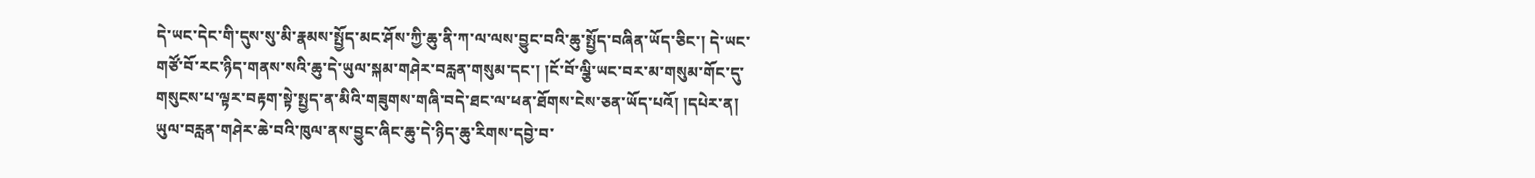དེ་ཡང་དེང་གི་དུས་སུ་མི་རྣམས་སྤྱོད་མང་ཤོས་ཀྱི་ཆུ་ནི་ཀ་ལ་ལས་བྱུང་བའི་ཆུ་སྤྱོད་བཞིན་ཡོད་ཅིང་། དེ་ཡང་གཙོ་བོ་རང་ཉིད་གནས་སའི་ཆུ་དེ་ཡུལ་སྐམ་གཤེར་བརླན་གསུམ་དང་། །ངོ་བོ་ལྕི་ཡང་བར་མ་གསུམ་གོང་དུ་གསུངས་པ་ལྟར་བརྟག་སྟེ་སྤྱད་ན་མིའི་གཟུགས་གཞི་བདེ་ཐང་ལ་ཕན་ཐོགས་ངེས་ཅན་ཡོད་པའོ། །དཔེར་ན། ཡུལ་བརླན་གཤེར་ཆེ་བའི་ཁུལ་ནས་བྱུང་ཞིང་ཆུ་དེ་ཉིད་ཆུ་རིགས་དབྱེ་བ་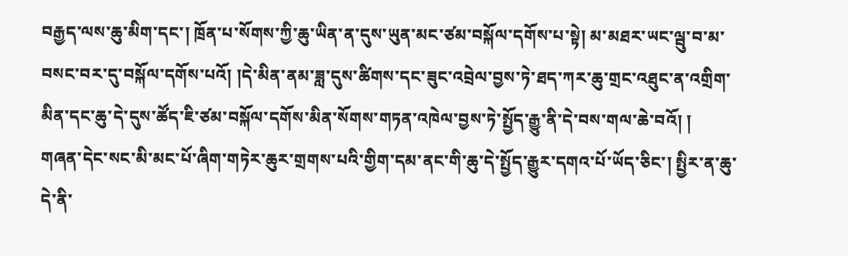བརྒྱད་ལས་ཆུ་མིག་དང་། ཁྲོན་པ་སོགས་ཀྱི་ཆུ་ཡིན་ན་དུས་ཡུན་མང་ཙམ་བསྐོལ་དགོས་པ་སྟེ། མ་མཐར་ཡང་ལྦུ་བ་མ་བསང་བར་དུ་བསྐོལ་དགོས་པའོ། །དེ་མིན་ནམ་ཟླ་དུས་ཚིགས་དང་ཟུང་འབྲེལ་བྱས་ཏེ་ཐད་ཀར་ཆུ་གྲང་འཐུང་ན་འགྲིག་མིན་དང་ཆུ་དེ་དུས་ཚོད་ཇི་ཙམ་བསྐོལ་དགོས་མིན་སོགས་གཏན་འཁེལ་བྱས་ཏེ་སྤྱོད་རྒྱུ་ནི་དེ་བས་གལ་ཆེ་བའོ། །
གཞན་དེང་སང་མི་མང་པོ་ཞིག་གཏེར་ཆུར་གྲགས་པའི་གྱིག་དམ་ནང་གི་ཆུ་དེ་སྤྱོད་རྒྱུར་དགའ་པོ་ཡོད་ཅིང་། སྤྱིར་ན་ཆུ་དེ་ནི་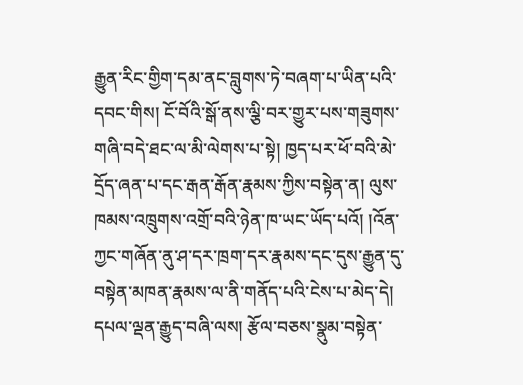རྒྱུན་རིང་གྱིག་དམ་ནང་བླུགས་ཏེ་བཞག་པ་ཡིན་པའི་དབང་གིས། ངོ་བོའི་སྒོ་ནས་ལྕི་བར་གྱུར་པས་གཟུགས་གཞི་བདེ་ཐང་ལ་མི་ལེགས་པ་སྟེ། ཁྱད་པར་ཕོ་བའི་མེ་དྲོད་ཞན་པ་དང་རྒན་རྒོན་རྣམས་ཀྱིས་བསྟེན་ན། ལུས་ཁམས་འཁྲུགས་འགྲོ་བའི་ཉེན་ཁ་ཡང་ཡོད་པའོ། །འོན་ཀྱང་གཞོན་ནུ་ཤ་དར་ཁྲག་དར་རྣམས་དང་དུས་རྒྱུན་དུ་བསྟེན་མཁན་རྣམས་ལ་ནི་གནོད་པའི་ངེས་པ་མེད་དེ། དཔལ་ལྡན་རྒྱུད་བཞི་ལས། རྩོལ་བཅས་སྣུམ་བསྟེན་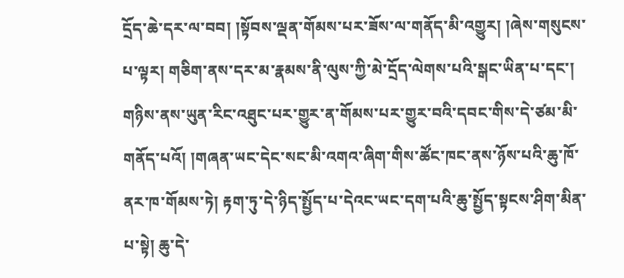དྲོད་ཆེ་དར་ལ་བབ། །སྟོབས་ལྡན་གོམས་པར་ཟོས་ལ་གནོད་མི་འགྱུར། །ཞེས་གསུངས་པ་ལྟར། གཅིག་ནས་དར་མ་རྣམས་ནི་ལུས་ཀྱི་མེ་དྲོད་ལེགས་པའི་སྒང་ཡིན་པ་དང་། གཉིས་ནས་ཡུན་རིང་འཐུང་པར་གྱུར་ན་གོམས་པར་གྱུར་བའི་དབང་གིས་དེ་ཙམ་མི་གནོད་པའོ། །གཞན་ཡང་དེང་སང་མི་འགའ་ཞིག་གིས་ཚོང་ཁང་ནས་ཉོས་པའི་ཆུ་ཁོ་ནར་ཁ་གོམས་ཏེ། རྟག་ཏུ་དེ་ཉིད་སྤྱོད་པ་དེའང་ཡང་དག་པའི་ཆུ་སྤྱོད་སྟངས་ཤིག་མིན་པ་སྟེ། ཆུ་དེ་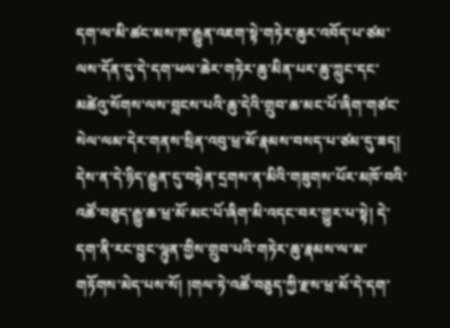དག་ལ་མི་ཚང་མས་ཁ་རྒྱུན་འཇག་སྟེ་གཏེར་ཆུར་འབོད་པ་ཙམ་ལས་དོན་དུ་དེ་དག་ཕལ་ཆེར་གཏེར་ཆུ་མིན་པར་ཆུ་ཀླུང་དང་མཚེའུ་སོགས་ལས་བླངས་པའི་ཆུ་དེའི་གྲུབ་ཆ་མང་པོ་ཞིག་གཙང་སེལ་ལམ་དེར་གནས་སྲིན་འབུ་ཕྲ་མོ་རྣམས་བསད་པ་ཙམ་དུ་ཟད། དེས་ན་དེ་ཉིད་རྒྱུན་དུ་བསྟེན་དྲགས་ན་མིའི་གཟུགས་པོར་མཁོ་བའི་འཚོ་བཅུད་རྒྱུ་ཆ་ཕྲ་མོ་མང་པོ་ཞིག་མི་འདང་བར་གྱུར་པ་སྟེ། དེ་དག་ནི་རང་བྱུང་ལྷུན་གྱིས་གྲུབ་པའི་གཏེར་ཆུ་རྣམས་ལ་མ་གཏོགས་མེད་པས་སོ། །གལ་ཏེ་འཚོ་བཅུད་ཀྱི་རྫས་ཕྲ་མོ་དེ་དག་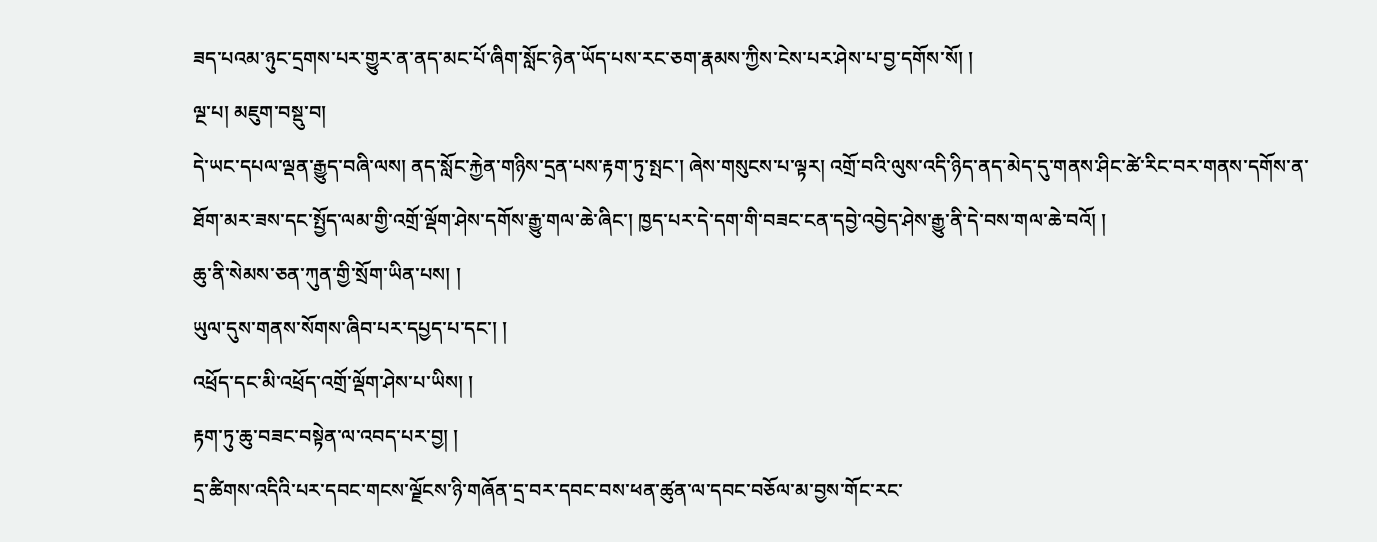ཟད་པའམ་ཉུང་དྲགས་པར་གྱུར་ན་ནད་མང་པོ་ཞིག་སློང་ཉེན་ཡོད་པས་རང་ཅག་རྣམས་ཀྱིས་ངེས་པར་ཤེས་པ་བྱ་དགོས་སོ། །
ལྔ་པ། མཇུག་བསྡུ་བ།
དེ་ཡང་དཔལ་ལྡན་རྒྱུད་བཞི་ལས། ནད་སློང་རྐྱེན་གཉིས་དྲན་པས་རྟག་ཏུ་སྤང་། ཞེས་གསུངས་པ་ལྟར། འགྲོ་བའི་ལུས་འདི་ཉིད་ནད་མེད་དུ་གནས་ཤིང་ཚེ་རིང་བར་གནས་དགོས་ན་ཐོག་མར་ཟས་དང་སྤྱོད་ལམ་གྱི་འགྲོ་ལྡོག་ཤེས་དགོས་རྒྱུ་གལ་ཆེ་ཞིང་། ཁྱད་པར་དེ་དག་གི་བཟང་ངན་དབྱེ་འབྱེད་ཤེས་རྒྱུ་ནི་དེ་བས་གལ་ཆེ་བའོ། །
ཆུ་ནི་སེམས་ཅན་ཀུན་གྱི་སྲོག་ཡིན་པས། །
ཡུལ་དུས་གནས་སོགས་ཞིབ་པར་དཔྱད་པ་དང་། །
འཕྲོད་དང་མི་འཕྲོད་འགྲོ་ལྡོག་ཤེས་པ་ཡིས། །
རྟག་ཏུ་ཆུ་བཟང་བསྟེན་ལ་འབད་པར་བྱ། །
དྲ་ཚིགས་འདིའི་པར་དབང་གངས་ལྗོངས་ཉི་གཞོན་དྲ་བར་དབང་བས་ཕན་ཚུན་ལ་དབང་བཅོལ་མ་བྱས་གོང་རང་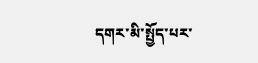དགར་མི་སྤྱོད་པར་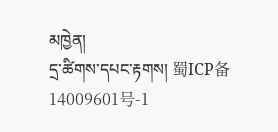མཁྱེན།
དྲ་ཚིགས་དཔང་རྟགས། 蜀ICP备14009601号-1